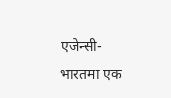एजेन्सी- भारतमा एक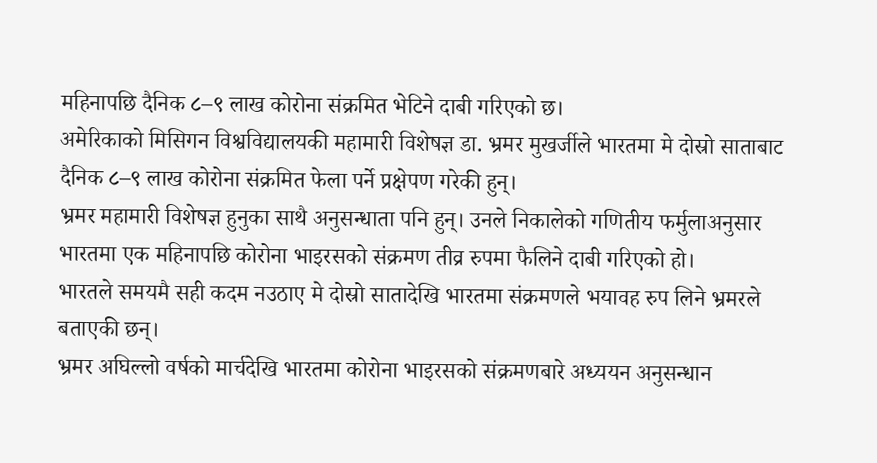महिनापछि दैनिक ८–९ लाख कोरोना संक्रमित भेटिने दाबी गरिएको छ।
अमेरिकाको मिसिगन विश्वविद्यालयकी महामारी विशेषज्ञ डा. भ्रमर मुखर्जीले भारतमा मे दोस्रो साताबाट दैनिक ८–९ लाख कोरोना संक्रमित फेला पर्ने प्रक्षेपण गरेकी हुन्।
भ्रमर महामारी विशेषज्ञ हुनुका साथै अनुसन्धाता पनि हुन्। उनले निकालेको गणितीय फर्मुलाअनुसार भारतमा एक महिनापछि कोरोना भाइरसको संक्रमण तीव्र रुपमा फैलिने दाबी गरिएको हो।
भारतले समयमै सही कदम नउठाए मे दोस्रो सातादेखि भारतमा संक्रमणले भयावह रुप लिने भ्रमरले बताएकी छन्।
भ्रमर अघिल्लो वर्षको मार्चदेखि भारतमा कोरोना भाइरसको संक्रमणबारे अध्ययन अनुसन्धान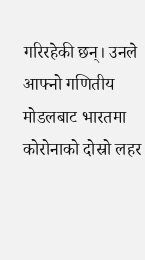गरिरहेकी छन्। उनले आफ्नो गणितीय मोडलबाट भारतमा कोरोनाको दोस्रो लहर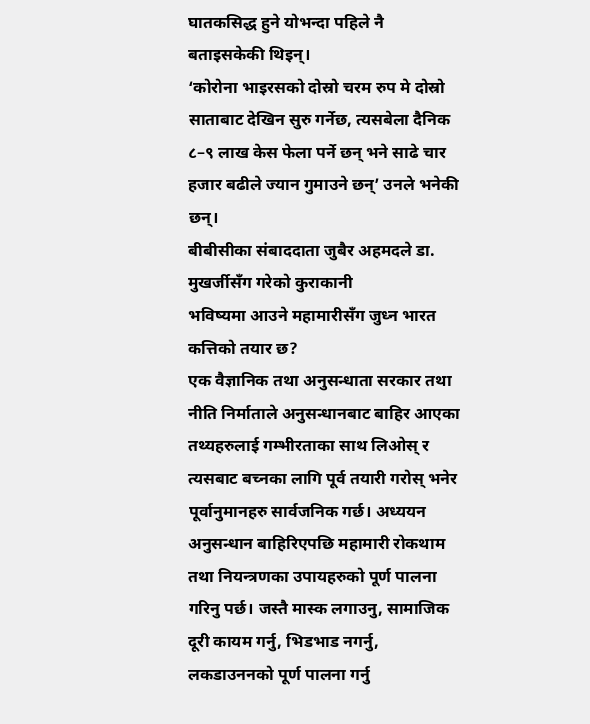घातकसिद्ध हुने योभन्दा पहिले नै बताइसकेकी थिइन्।
‘कोरोना भाइरसको दोस्रो चरम रुप मे दोस्रो साताबाट देखिन सुरु गर्नेछ, त्यसबेला दैनिक ८–९ लाख केस फेला पर्ने छन् भने साढे चार हजार बढीले ज्यान गुमाउने छन्’ उनले भनेकी छन्।
बीबीसीका संबाददाता जुबैर अहमदले डा. मुखर्जीसँग गरेको कुराकानी
भविष्यमा आउने महामारीसँग जुध्न भारत कत्तिको तयार छ?
एक वैज्ञानिक तथा अनुसन्धाता सरकार तथा नीति निर्माताले अनुसन्धानबाट बाहिर आएका तथ्यहरुलाई गम्भीरताका साथ लिओस् र त्यसबाट बच्नका लागि पूर्व तयारी गरोस् भनेर पूर्वानुमानहरु सार्वजनिक गर्छ। अध्ययन अनुसन्धान बाहिरिएपछि महामारी रोकथाम तथा नियन्त्रणका उपायहरुको पूर्ण पालना गरिनु पर्छ। जस्तै मास्क लगाउनु, सामाजिक दूरी कायम गर्नु, भिडभाड नगर्नु, लकडाउननको पूर्ण पालना गर्नु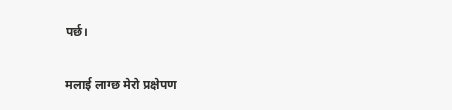पर्छ।

मलाई लाग्छ मेरो प्रक्षेपण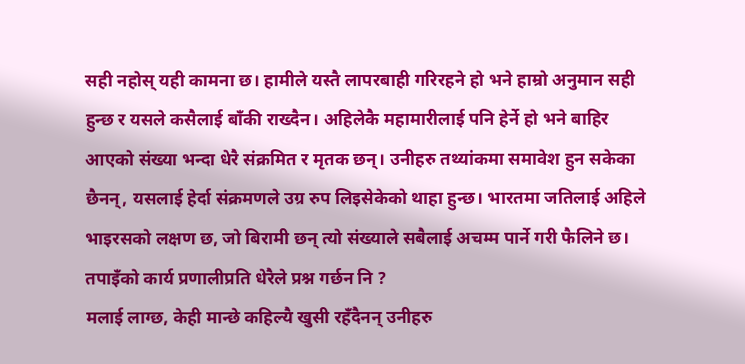सही नहोस् यही कामना छ। हामीले यस्तै लापरबाही गरिरहने हो भने हाम्रो अनुमान सही हुन्छ र यसले कसैलाई बाँकी राख्दैन। अहिलेकै महामारीलाई पनि हेर्ने हो भने बाहिर आएको संख्या भन्दा धेरै संक्रमित र मृतक छन्। उनीहरु तथ्यांकमा समावेश हुन सकेका छैनन्, यसलाई हेर्दा संक्रमणले उग्र रुप लिइसेकेको थाहा हुन्छ। भारतमा जतिलाई अहिले भाइरसको लक्षण छ, जो बिरामी छन् त्यो संख्याले सबैलाई अचम्म पार्ने गरी फैलिने छ।
तपाइँको कार्य प्रणालीप्रति धेरैले प्रश्न गर्छन नि ?
मलाई लाग्छ, केही मान्छे कहिल्यै खुसी रहँदैनन् उनीहरु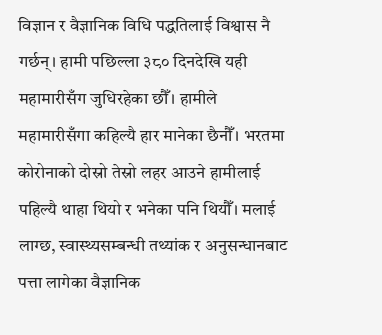विज्ञान र वैज्ञानिक विधि पद्धतिलाई विश्वास नै गर्छन्। हामी पछिल्ला ३८० दिनदेखि यही महामारीसँग जुधिरहेका छौँ। हामीले महामारीसँगा कहिल्यै हार मानेका छैनौँ। भरतमा कोरोनाको दोस्रो तेस्रो लहर आउने हामीलाई पहिल्यै थाहा थियो र भनेका पनि थियौँ। मलाई लाग्छ, स्वास्थ्यसम्बन्धी तथ्यांक र अनुसन्धानबाट पत्ता लागेका वैज्ञानिक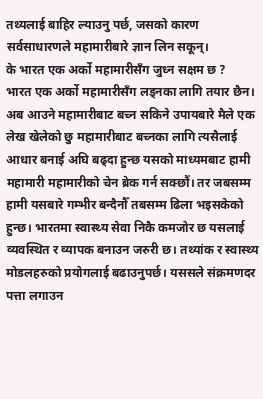तथ्यलाई बाहिर ल्याउनु पर्छ, जसको कारण सर्वसाधारणले महामारीबारे ज्ञान लिन सकून्।
के भारत एक अर्को महामारीसँग जुध्न सक्षम छ ?
भारत एक अर्को महामारीसँग लड्नका लागि तयार छैन। अब आउने महामारीबाट बच्न सकिने उपायबारे मैले एक लेख खेलेको छु महामारीबाट बच्नका लागि त्यसैलाई आधार बनाई अघि बढ्दा हुन्छ यसको माध्यमबाट हामी महामारी महामारीको चेन ब्रेक गर्न सक्छौं। तर जबसम्म हामी यसबारे गम्भीर बन्दैनौँ तबसम्म ढिला भइसकेको हुन्छ। भारतमा स्वास्थ्य सेवा निकै कमजोर छ यसलाई व्यवस्थित र व्यापक बनाउन जरुरी छ। तथ्यांक र स्वास्थ्य मोडलहरुको प्रयोगलाई बढाउनुपर्छ। यससले संक्रमणदर पत्ता लगाउन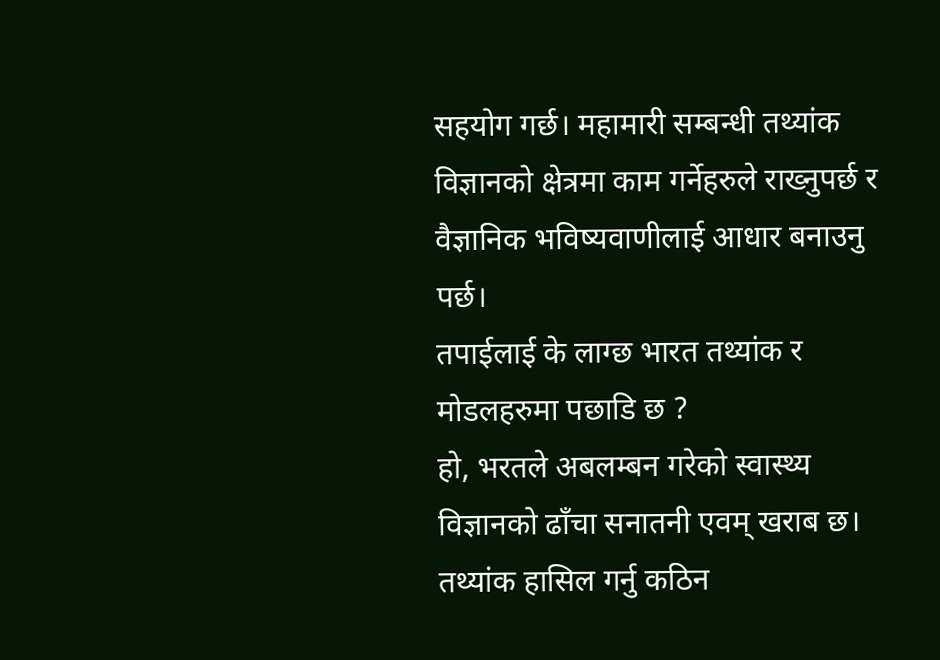सहयोग गर्छ। महामारी सम्बन्धी तथ्यांक विज्ञानको क्षेत्रमा काम गर्नेहरुले राख्नुपर्छ र वैज्ञानिक भविष्यवाणीलाई आधार बनाउनु पर्छ।
तपाईलाई के लाग्छ भारत तथ्यांक र मोडलहरुमा पछाडि छ ?
हो, भरतले अबलम्बन गरेको स्वास्थ्य विज्ञानको ढाँचा सनातनी एवम् खराब छ। तथ्यांक हासिल गर्नु कठिन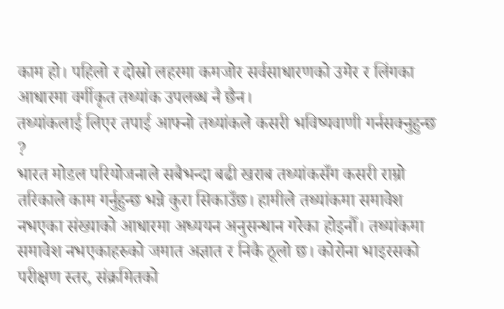काम हो। पहिलो र दोस्रो लहरमा कमजोर सर्वसाधारणको उमेर र लिंगका आधारमा वर्गीकृत तथ्यांक उपलब्ध नै छैन।
तथ्यांकलाई लिएर तपाई आफ्नो तथ्यांकले कसरी भविष्यवाणी गर्नसक्नुहुन्छ ?
भारत मोडल परियोजनाले सबैभन्दा बढी खराब तथ्यांकसँग कसरी राम्रो तरिकाले काम गर्नुहुन्छ भन्ने कुरा सिकाउँछ। हामीले तथ्यांकमा समावेश नभएका संख्याको आधारमा अध्ययन अनुसन्धान गरेका होइनौँ। तथ्यांकमा समावेश नभएकाहरुको जमात अज्ञात र निकै ठूलो छ। कोरोना भाइरसको परीक्षण स्तर, संक्रमितको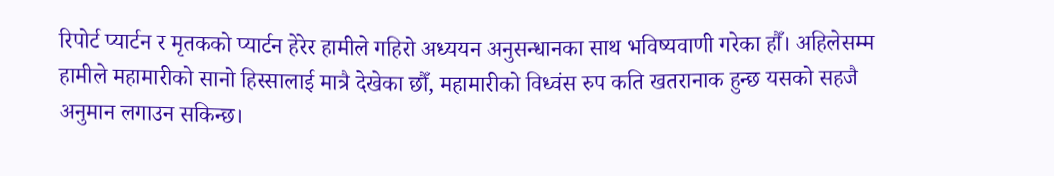रिपोर्ट प्यार्टन र मृतकको प्यार्टन हेरेर हामीले गहिरो अध्ययन अनुसन्धानका साथ भविष्यवाणी गरेका हौँ। अहिलेसम्म हामीले महामारीको सानो हिस्सालाई मात्रै देखेका छौँ, महामारीको विध्वंस रुप कति खतरानाक हुन्छ यसको सहजै अनुमान लगाउन सकिन्छ।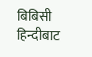बिबिसी हिन्दीबाट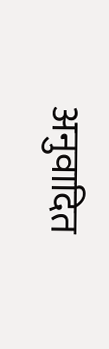अनुवादित